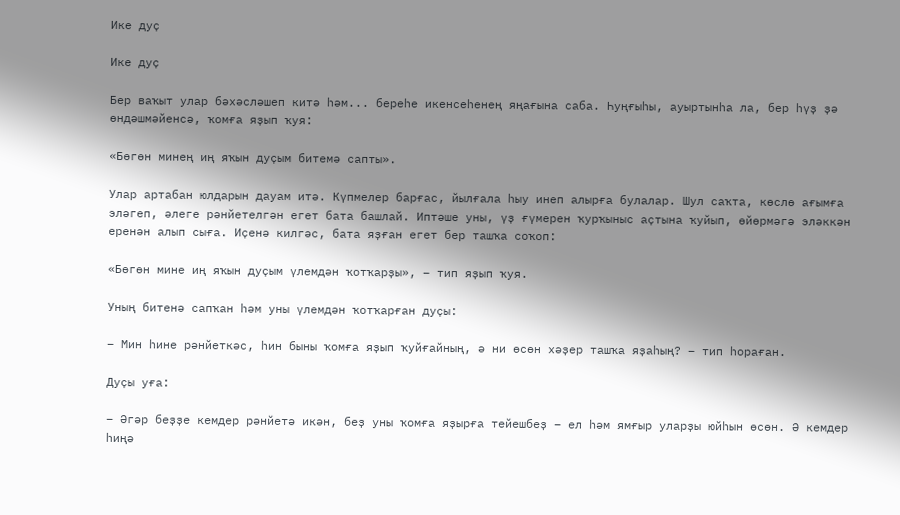Ике дуҫ

Ике дуҫ

Бер ваҡыт улар бәхәсләшеп китә һәм... береһе икенсеһенең яңағына саба. Һуңғыһы, ауыртынһа ла, бер һүҙ ҙә өндәшмәйенсә, ҡомға яҙып ҡуя:

«Бөгөн минең иң яҡын дуҫым битемә сапты».

Улар артабан юлдарын дауам итә. Күпмелер барғас, йылғала һыу инеп алырға булалар. Шул саҡта, көслө ағымға эләгеп, әлеге рәнйетелгән егет бата башлай. Иптәше уны, үҙ ғүмерен ҡурҡыныс аҫтына ҡуйып, өйөрмәгә эләккән еренән алып сыға. Иҫенә килгәс, бата яҙған егет бер ташҡа соҡоп:

«Бөгөн мине иң яҡын дуҫым үлемдән ҡотҡарҙы», − тип яҙып ҡуя.

Уның битенә сапҡан һәм уны үлемдән ҡотҡарған дуҫы:

− Мин һине рәнйеткәс, һин быны ҡомға яҙып ҡуйғайның, ә ни өсөн хәҙер ташҡа яҙаһың? − тип һораған.

Дуҫы уға:

− Әгәр беҙҙе кемдер рәнйетә икән, беҙ уны ҡомға яҙырға тейешбеҙ − ел һәм ямғыр уларҙы юйһын өсөн. Ә кемдер һиңә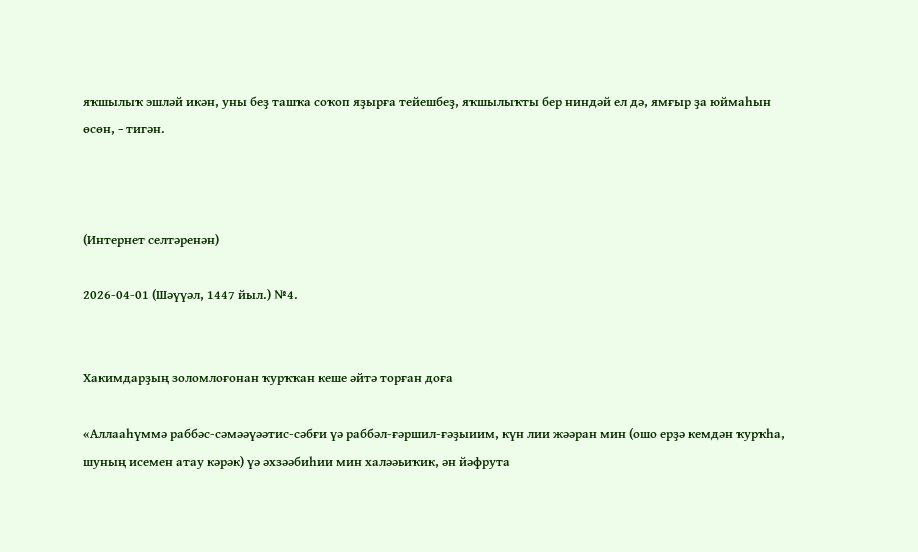яҡшылыҡ эшләй икән, уны беҙ ташҡа соҡоп яҙырға тейешбеҙ, яҡшылыҡты бер ниндәй ел дә, ямғыр ҙа юймаһын өсөн, − тигән.



(Интернет селтәренән)

2026-04-01 (Шәүүәл, 1447 йыл.) №4.


Хакимдарҙың золомлоғонан ҡурҡҡан кеше әйтә торған доға

«Аллааһүммә раббәс-сәмәәүәәтис-сәбғи үә раббәл-ғәршил-ғәҙыиим, күн лии жәәран мин (ошо ерҙә кемдән ҡурҡһа, шуның исемен атау кәрәк) үә әхзәәбиһии мин халәәьиҡик, ән йәфрута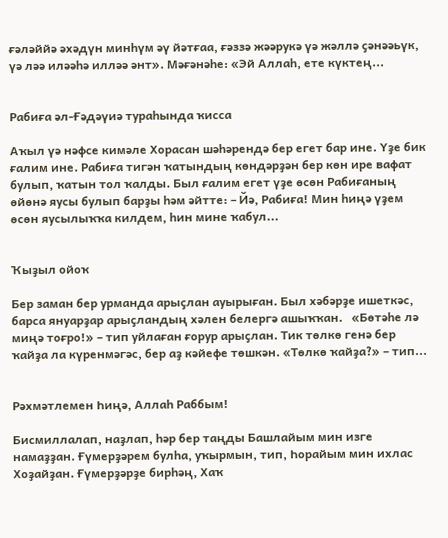ғәләййә әхәдүн минһүм әү йәтғаа, ғәззә жәәрукә үә жәллә ҫәнәәьүк, үә ләә иләәһә илләә әнт». Мәғәнәһе: «Эй Аллаһ, ете күктең...


Рабиға әл-Ғәдәүиә тураһында ҡисса

Аҡыл үә нәфсе кимәле Хорасан шәһәрендә бер егет бар ине. Үҙе бик ғалим ине. Рабиға тигән ҡатындың көндәрҙән бер көн ире вафат булып, ҡатын тол ҡалды. Был ғалим егет үҙе өсөн Рабиғаның өйөнә яусы булып барҙы һәм әйтте: – Йә, Рабиға! Мин һиңә үҙем өсөн яусылыҡҡа килдем, һин мине ҡабул...


Ҡыҙыл ойоҡ

Бер заман бер урманда арыҫлан ауырыған. Был хәбәрҙе ишеткәс, барса януарҙар арыҫландың хәлен белергә ашыҡҡан.   «Бөтәһе лә миңә тоғро!» – тип уйлаған ғорур арыҫлан. Тик төлкө генә бер ҡайҙа ла күренмәгәс, бер аҙ кәйефе төшкән. «Төлкө ҡайҙа?» – тип...


Рәхмәтлемен Һиңә, Аллаһ Раббым!

Бисмиллалап, наҙлап, һәр бер таңды Башлайым мин изге намаҙҙан. Ғүмерҙәрем булһа, уҡырмын, тип, Һорайым мин ихлас Хоҙайҙан. Ғүмерҙәрҙе бирһәң, Хаҡ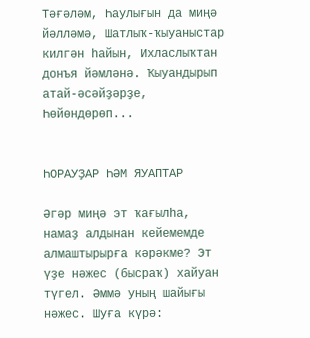Тәғәләм, Һаулығын да миңә йәлләмә, Шатлыҡ-ҡыуаныстар килгән һайын, Ихласлыҡтан донъя йәмләнә. Ҡыуандырып атай-әсәйҙәрҙе, Һөйөндөрөп...


ҺОРАУҘАР ҺӘМ ЯУАПТАР

Әгәр миңә эт ҡағылһа, намаҙ алдынан кейемемде алмаштырырға кәрәкме? Эт үҙе нәжес (бысраҡ) хайуан түгел. Әммә уның шайығы нәжес. Шуға күрә: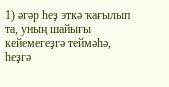1) әгәр һеҙ эткә ҡағылып та, уның шайығы кейемегеҙгә теймәһә, һеҙгә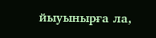йыуынырға ла,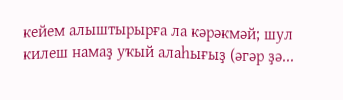кейем алыштырырға ла кәрәкмәй; шул килеш намаҙ уҡый алаһығыҙ (әгәр ҙә...